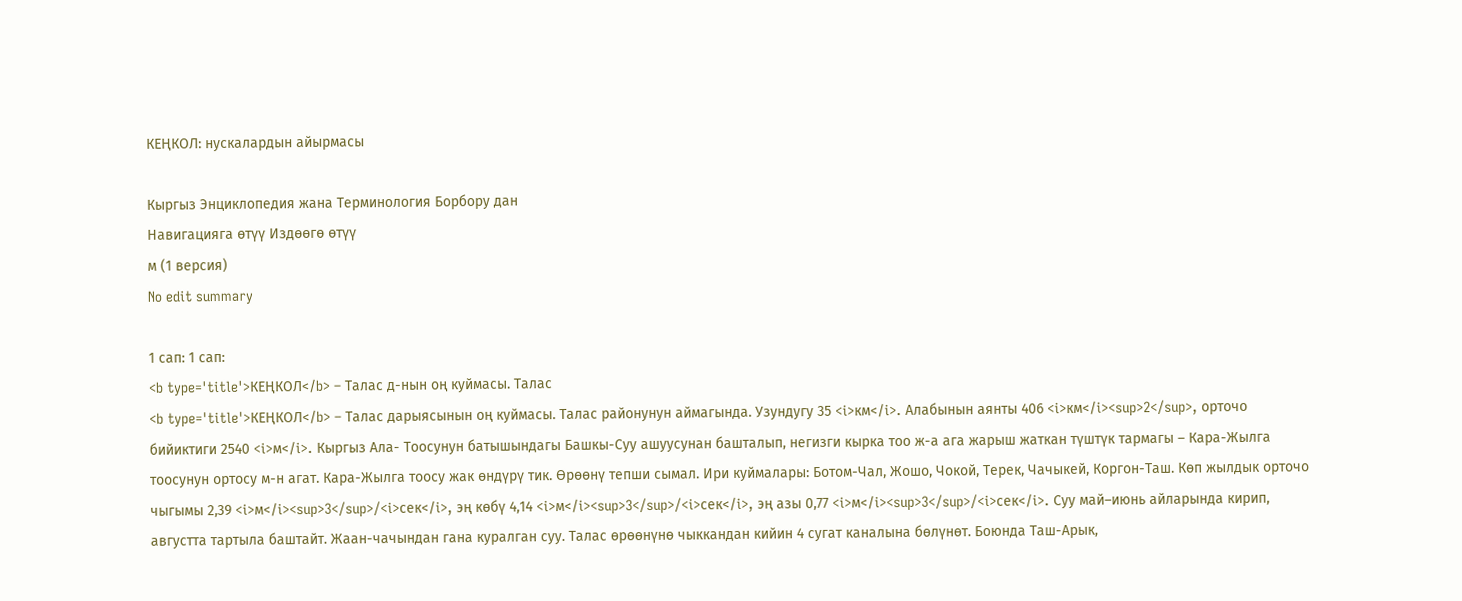КЕҢКОЛ: нускалардын айырмасы

Кыргыз Энциклопедия жана Терминология Борбору дан
Навигацияга өтүү Издөөгө өтүү
м (1 версия)
No edit summary

1 сап: 1 сап:
<b type='title'>КЕҢКОЛ</b> – Талас д-нын оң куймасы. Талас
<b type='title'>КЕҢКОЛ</b> – Талас дарыясынын оң куймасы. Талас районунун аймагында. Узундугу 35 <i>км</i>. Алабынын аянты 406 <i>км</i><sup>2</sup>, орточо бийиктиги 2540 <i>м</i>. Кыргыз Ала- Тоосунун батышындагы Башкы-Суу ашуусунан башталып, негизги кырка тоо ж-а ага жарыш жаткан түштүк тармагы – Кара-Жылга тоосунун ортосу м-н агат. Кара-Жылга тоосу жак өндүрү тик. Өрөөнү тепши сымал. Ири куймалары: Ботом-Чал, Жошо, Чокой, Терек, Чачыкей, Коргон-Таш. Көп жылдык орточо чыгымы 2,39 <i>м</i><sup>3</sup>/<i>сек</i>, эң көбү 4,14 <i>м</i><sup>3</sup>/<i>сек</i>, эң азы 0,77 <i>м</i><sup>3</sup>/<i>сек</i>. Суу май–июнь айларында кирип, августта тартыла баштайт. Жаан-чачындан гана куралган суу. Талас өрөөнүнө чыккандан кийин 4 сугат каналына бөлүнөт. Боюнда Таш-Арык,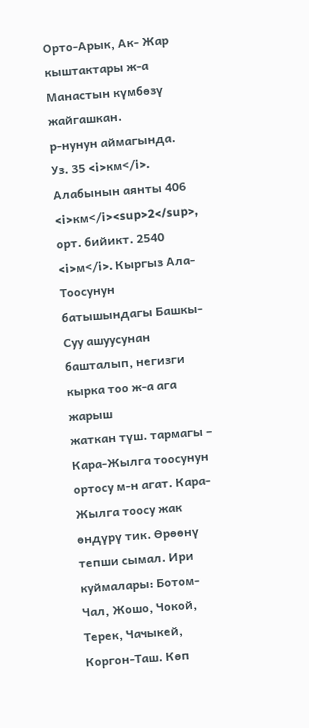Орто-Арык, Ак- Жар кыштактары ж-а Манастын күмбөзү жайгашкан.
р-нунун аймагында. Уз. 35 <i>км</i>. Алабынын аянты 406 <i>км</i><sup>2</sup>, орт. бийикт. 2540 <i>м</i>. Кыргыз Ала- Тоосунун батышындагы Башкы-Суу ашуусунан башталып, негизги кырка тоо ж-а ага жарыш
жаткан түш. тармагы – Кара-Жылга тоосунун
ортосу м-н агат. Кара-Жылга тоосу жак өндүрү тик. Өрөөнү тепши сымал. Ири куймалары: Ботом-Чал, Жошо, Чокой, Терек, Чачыкей, Коргон-Таш. Көп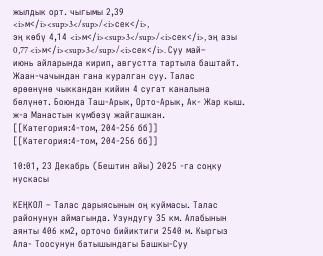жылдык орт. чыгымы 2,39 <i>м</i><sup>3</sup>/<i>сек</i>,
эң көбү 4,14 <i>м</i><sup>3</sup>/<i>сек</i>, эң азы 0,77 <i>м</i><sup>3</sup>/<i>сек</i>. Суу май–
июнь айларында кирип, августта тартыла баштайт. Жаан-чачындан гана куралган суу. Талас
өрөөнүнө чыккандан кийин 4 сугат каналына
бөлүнөт. Боюнда Таш-Арык, Орто-Арык, Ак- Жар кыш. ж-а Манастын күмбөзү жайгашкан.
[[Категория:4-том, 204-256 бб]]
[[Категория:4-том, 204-256 бб]]

10:01, 23 Декабрь (Бештин айы) 2025 -га соңку нускасы

КЕҢКОЛ – Талас дарыясынын оң куймасы. Талас районунун аймагында. Узундугу 35 км. Алабынын аянты 406 км2, орточо бийиктиги 2540 м. Кыргыз Ала- Тоосунун батышындагы Башкы-Суу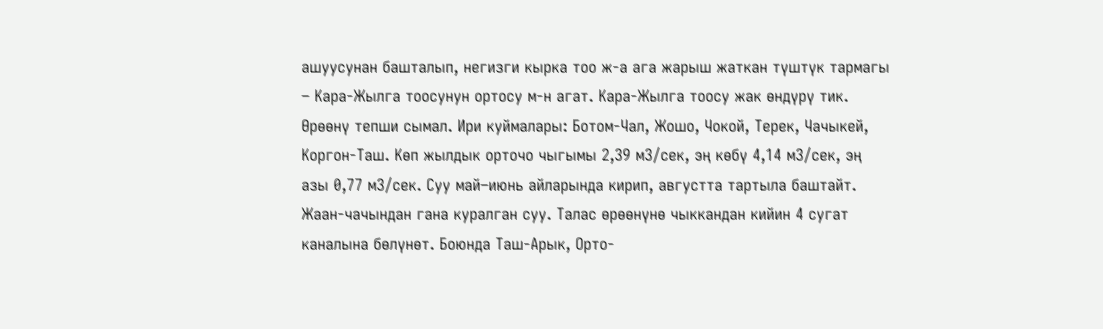ашуусунан башталып, негизги кырка тоо ж-а ага жарыш жаткан түштүк тармагы – Кара-Жылга тоосунун ортосу м-н агат. Кара-Жылга тоосу жак өндүрү тик. Өрөөнү тепши сымал. Ири куймалары: Ботом-Чал, Жошо, Чокой, Терек, Чачыкей, Коргон-Таш. Көп жылдык орточо чыгымы 2,39 м3/сек, эң көбү 4,14 м3/сек, эң азы 0,77 м3/сек. Суу май–июнь айларында кирип, августта тартыла баштайт. Жаан-чачындан гана куралган суу. Талас өрөөнүнө чыккандан кийин 4 сугат каналына бөлүнөт. Боюнда Таш-Арык, Орто-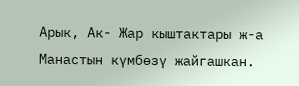Арык, Ак- Жар кыштактары ж-а Манастын күмбөзү жайгашкан.